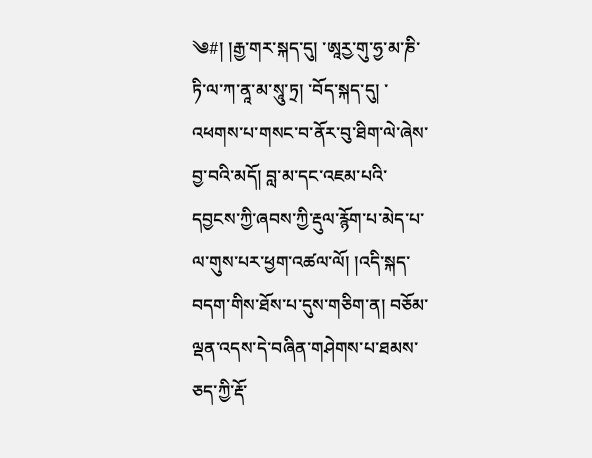༄#། །རྒྱ་གར་སྐད་དུ། ་ཨཱརྱ་གུ་ཧྱ་མ་ཎི་ཏི་ལ་ཀ་ནཱ་མ་སཱུ་ཏྲ། ་བོད་སྐད་དུ། ་འཕགས་པ་གསང་བ་ནོར་བུ་ཐིག་ལེ་ཞེས་བྱ་བའི་མདོ། བླ་མ་དང་འཇམ་པའི་དབྱངས་ཀྱི་ཞབས་ཀྱི་རྡུལ་རྙོག་པ་མེད་པ་ལ་གུས་པར་ཕྱག་འཚལ་ལོ། །འདི་སྐད་བདག་གིས་ཐོས་པ་དུས་གཅིག་ན། བཅོམ་ལྡན་འདས་དེ་བཞིན་གཤེགས་པ་ཐམས་ཅད་ཀྱི་རྡོ་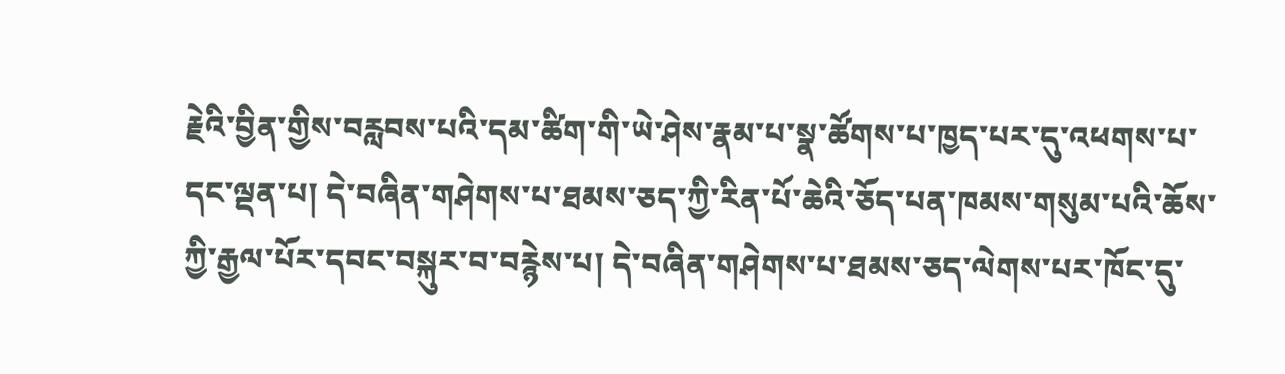རྗེའི་བྱིན་གྱིས་བརླབས་པའི་དམ་ཚིག་གི་ཡེ་ཤེས་རྣམ་པ་སྣ་ཚོགས་པ་ཁྱད་པར་དུ་འཕགས་པ་དང་ལྡན་པ། དེ་བཞིན་གཤེགས་པ་ཐམས་ཅད་ཀྱི་རིན་པོ་ཆེའི་ཅོད་པན་ཁམས་གསུམ་པའི་ཆོས་ཀྱི་རྒྱལ་པོར་དབང་བསྐུར་བ་བརྙེས་པ། དེ་བཞིན་གཤེགས་པ་ཐམས་ཅད་ལེགས་པར་ཁོང་དུ་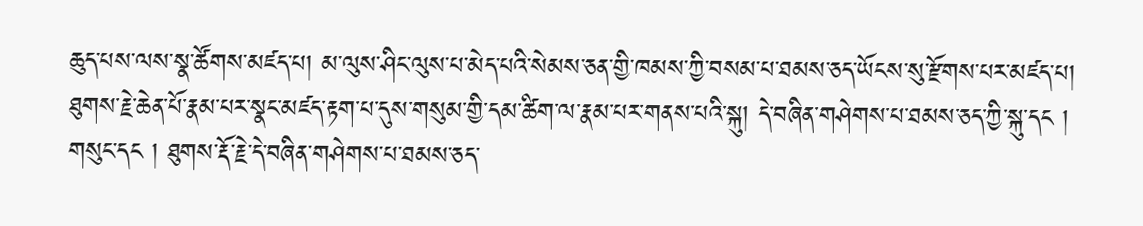ཆུད་པས་ལས་སྣ་ཚོགས་མཛད་པ། མ་ལུས་ཤིང་ལུས་པ་མེད་པའི་སེམས་ཅན་གྱི་ཁམས་ཀྱི་བསམ་པ་ཐམས་ཅད་ཡོངས་སུ་རྫོགས་པར་མཛད་པ། ཐུགས་རྗེ་ཆེན་པོ་རྣམ་པར་སྣང་མཛད་རྟག་པ་དུས་གསུམ་གྱི་དམ་ཚིག་ལ་རྣམ་པར་གནས་པའི་སྐུ། དེ་བཞིན་གཤེགས་པ་ཐམས་ཅད་ཀྱི་སྐུ་དང ། གསུང་དང ། ཐུགས་རྡོ་རྗེ་དེ་བཞིན་གཤེགས་པ་ཐམས་ཅད་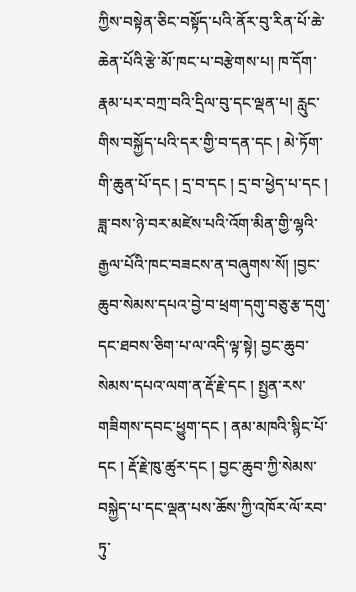ཀྱིས་བསྟེན་ཅིང་བསྟོད་པའི་ནོར་བུ་རིན་པོ་ཆེ་ཆེན་པོའི་རྩེ་མོ་ཁང་པ་བརྩེགས་པ། ཁ་དོག་རྣམ་པར་བཀྲ་བའི་དྲིལ་བུ་དང་ལྡན་པ། རླུང་གིས་བསྐྱོད་པའི་དར་གྱི་བ་དན་དང ། མེ་ཏོག་གི་ཆུན་པོ་དང ། དྲ་བ་དང ། དྲ་བ་ཕྱེད་པ་དང ། ཟླ་བས་ཉེ་བར་མཛེས་པའི་འོག་མིན་གྱི་ལྷའི་རྒྱལ་པོའི་ཁང་བཟངས་ན་བཞུགས་སོ། །བྱང་ཆུབ་སེམས་དཔའ་བྱེ་བ་ཕྲག་དགུ་བཅུ་རྩ་དགུ་དང་ཐབས་ཅིག་པ་ལ་འདི་ལྟ་སྟེ། བྱང་ཆུབ་སེམས་དཔའ་ལག་ན་རྡོ་རྗེ་དང ། སྤྱན་རས་གཟིགས་དབང་ཕྱུག་དང ། ནམ་མཁའི་སྙིང་པོ་དང ། རྡོ་རྗེ་ཁུ་ཚུར་དང ། བྱང་ཆུབ་ཀྱི་སེམས་བསྐྱེད་པ་དང་ལྡན་པས་ཆོས་ཀྱི་འཁོར་ལོ་རབ་ཏུ་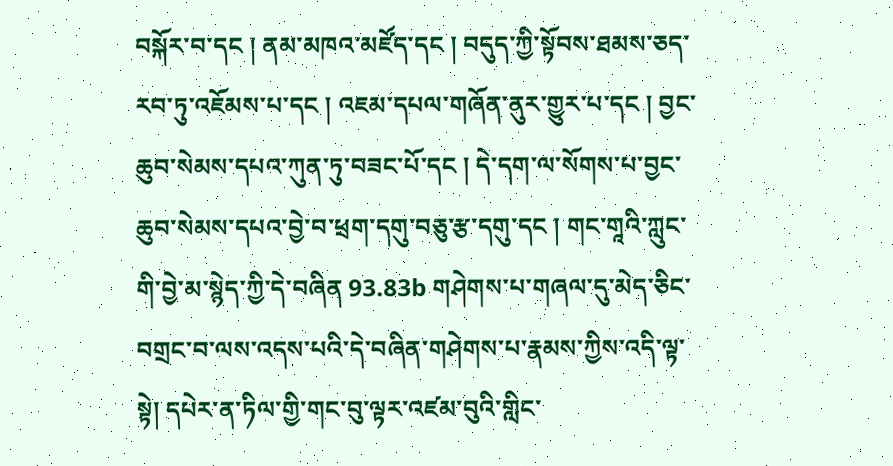བསྐོར་བ་དང ། ནམ་མཁའ་མཛོད་དང ། བདུད་ཀྱི་སྟོབས་ཐམས་ཅད་རབ་ཏུ་འཇོམས་པ་དང ། འཇམ་དཔལ་གཞོན་ནུར་གྱུར་པ་དང ། བྱང་ཆུབ་སེམས་དཔའ་ཀུན་ཏུ་བཟང་པོ་དང ། དེ་དག་ལ་སོགས་པ་བྱང་ཆུབ་སེམས་དཔའ་བྱེ་བ་ཕྲག་དགུ་བཅུ་རྩ་དགུ་དང ། གང་གཱའི་ཀླུང་གི་བྱེ་མ་སྙེད་ཀྱི་དེ་བཞིན 93.83b གཤེགས་པ་གཞལ་དུ་མེད་ཅིང་བགྲང་བ་ལས་འདས་པའི་དེ་བཞིན་གཤེགས་པ་རྣམས་ཀྱིས་འདི་ལྟ་སྟེ། དཔེར་ན་ཏིལ་གྱི་གང་བུ་ལྟར་འཛམ་བུའི་གླིང་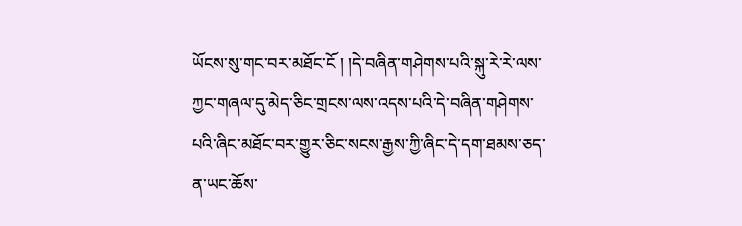ཡོངས་སུ་གང་བར་མཐོང་ངོ ། །དེ་བཞིན་གཤེགས་པའི་སྐུ་རེ་རེ་ལས་ཀྱང་གཞལ་དུ་མེད་ཅིང་གྲངས་ལས་འདས་པའི་དེ་བཞིན་གཤེགས་པའི་ཞིང་མཐོང་བར་གྱུར་ཅིང་སངས་རྒྱས་ཀྱི་ཞིང་དེ་དག་ཐམས་ཅད་ན་ཡང་ཆོས་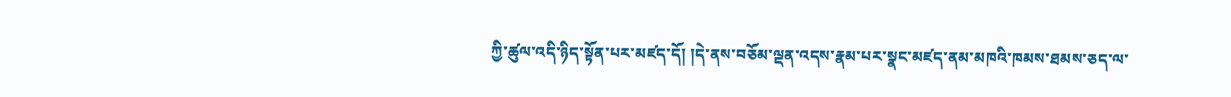ཀྱི་ཚུལ་འདི་ཉིད་སྟོན་པར་མཛད་དོ། །དེ་ནས་བཅོམ་ལྡན་འདས་རྣམ་པར་སྣང་མཛད་ནམ་མཁའི་ཁམས་ཐམས་ཅད་ལ་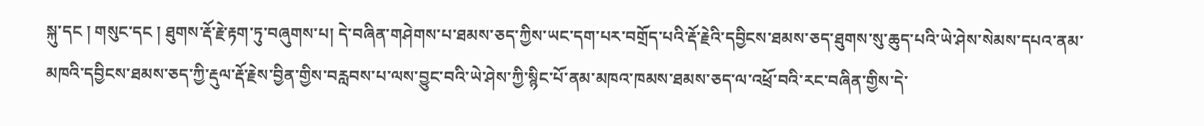སྐུ་དང ། གསུང་དང ། ཐུགས་རྡོ་རྗེ་རྟག་ཏུ་བཞུགས་པ། དེ་བཞིན་གཤེགས་པ་ཐམས་ཅད་ཀྱིས་ཡང་དག་པར་བགྲོད་པའི་རྡོ་རྗེའི་དབྱིངས་ཐམས་ཅད་ཐུགས་སུ་ཆུད་པའི་ཡེ་ཤེས་སེམས་དཔའ་ནམ་མཁའི་དབྱིངས་ཐམས་ཅད་ཀྱི་རྡུལ་རྡོ་རྗེས་བྱིན་གྱིས་བརླབས་པ་ལས་བྱུང་བའི་ཡེ་ཤེས་ཀྱི་སྙིང་པོ་ནམ་མཁའ་ཁམས་ཐམས་ཅད་ལ་འཕྲོ་བའི་རང་བཞིན་གྱིས་དེ་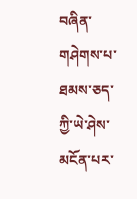བཞིན་གཤེགས་པ་ཐམས་ཅད་ཀྱི་ཡེ་ཤེས་མངོན་པར་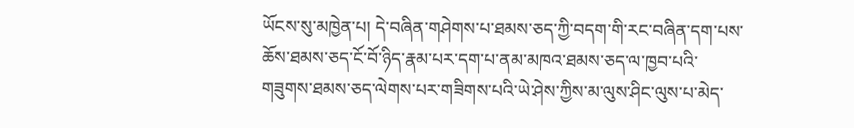ཡོངས་སུ་མཁྱེན་པ། དེ་བཞིན་གཤེགས་པ་ཐམས་ཅད་ཀྱི་བདག་གི་རང་བཞིན་དག་པས་ཆོས་ཐམས་ཅད་ངོ་བོ་ཉིད་རྣམ་པར་དག་པ་ནམ་མཁའ་ཐམས་ཅད་ལ་ཁྱབ་པའི་གཟུགས་ཐམས་ཅད་ལེགས་པར་གཟིགས་པའི་ཡེ་ཤེས་ཀྱིས་མ་ལུས་ཤིང་ལུས་པ་མེད་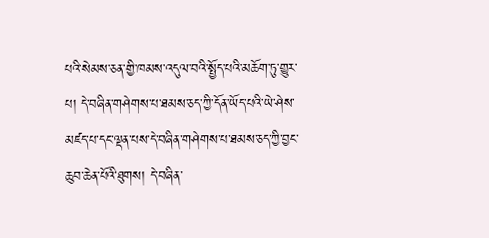པའི་སེམས་ཅན་གྱི་ཁམས་འདུལ་བའི་སྤྱོད་པའི་མཆོག་ཏུ་གྱུར་པ། དེ་བཞིན་གཤེགས་པ་ཐམས་ཅད་ཀྱི་དོན་ཡོད་པའི་ཡེ་ཤེས་མཛད་པ་དང་ལྡན་པས་དེ་བཞིན་གཤེགས་པ་ཐམས་ཅད་ཀྱི་བྱང་ཆུབ་ཆེན་པོའི་ཐུགས། དེ་བཞིན་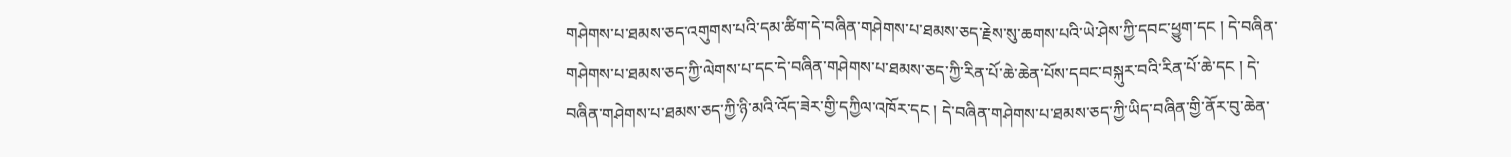གཤེགས་པ་ཐམས་ཅད་འགུགས་པའི་དམ་ཚིག་དེ་བཞིན་གཤེགས་པ་ཐམས་ཅད་རྗེས་སུ་ཆགས་པའི་ཡེ་ཤེས་ཀྱི་དབང་ཕྱུག་དང ། དེ་བཞིན་གཤེགས་པ་ཐམས་ཅད་ཀྱི་ལེགས་པ་དང་དེ་བཞིན་གཤེགས་པ་ཐམས་ཅད་ཀྱི་རིན་པོ་ཆེ་ཆེན་པོས་དབང་བསྐུར་བའི་རིན་པོ་ཆེ་དང ། དེ་བཞིན་གཤེགས་པ་ཐམས་ཅད་ཀྱི་ཉི་མའི་འོད་ཟེར་གྱི་དཀྱིལ་འཁོར་དང ། དེ་བཞིན་གཤེགས་པ་ཐམས་ཅད་ཀྱི་ཡིད་བཞིན་གྱི་ནོར་བུ་ཆེན་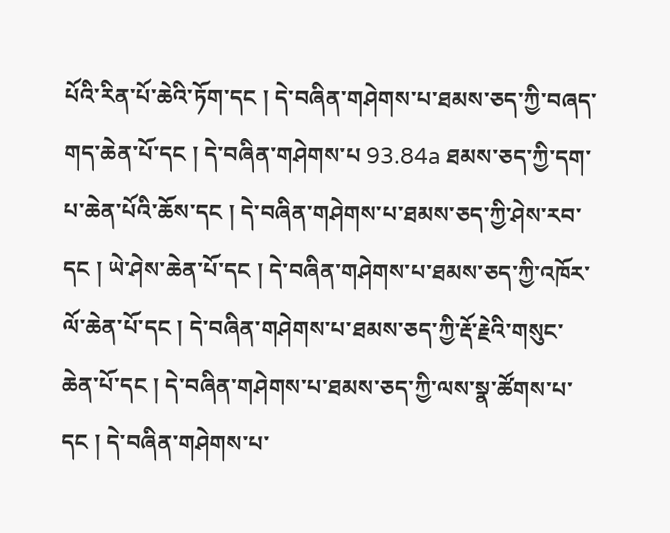པོའི་རིན་པོ་ཆེའི་ཏོག་དང ། དེ་བཞིན་གཤེགས་པ་ཐམས་ཅད་ཀྱི་བཞད་གད་ཆེན་པོ་དང ། དེ་བཞིན་གཤེགས་པ 93.84a ཐམས་ཅད་ཀྱི་དག་པ་ཆེན་པོའི་ཆོས་དང ། དེ་བཞིན་གཤེགས་པ་ཐམས་ཅད་ཀྱི་ཤེས་རབ་དང ། ཡེ་ཤེས་ཆེན་པོ་དང ། དེ་བཞིན་གཤེགས་པ་ཐམས་ཅད་ཀྱི་འཁོར་ལོ་ཆེན་པོ་དང ། དེ་བཞིན་གཤེགས་པ་ཐམས་ཅད་ཀྱི་རྡོ་རྗེའི་གསུང་ཆེན་པོ་དང ། དེ་བཞིན་གཤེགས་པ་ཐམས་ཅད་ཀྱི་ལས་སྣ་ཚོགས་པ་དང ། དེ་བཞིན་གཤེགས་པ་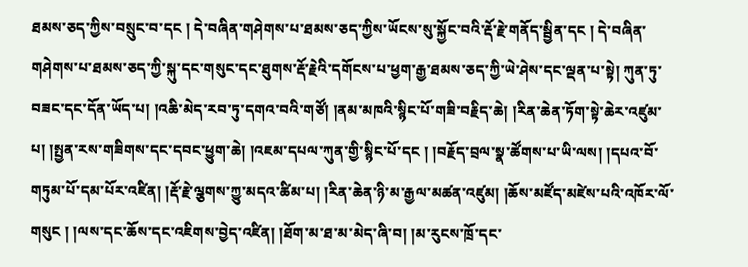ཐམས་ཅད་ཀྱིས་བསྲུང་བ་དང ། དེ་བཞིན་གཤེགས་པ་ཐམས་ཅད་ཀྱིས་ཡོངས་སུ་སྐྱོང་བའི་རྡོ་རྗེ་གནོད་སྦྱིན་དང ། དེ་བཞིན་གཤེགས་པ་ཐམས་ཅད་ཀྱི་སྐུ་དང་གསུང་དང་ཐུགས་རྡོ་རྗེའི་དགོངས་པ་ཕྱག་རྒྱ་ཐམས་ཅད་ཀྱི་ཡེ་ཤེས་དང་ལྡན་པ་སྟེ། ཀུན་ཏུ་བཟང་དང་དོན་ཡོད་པ། །འཆི་མེད་རབ་ཏུ་དགའ་བའི་གཙོ། །ནམ་མཁའི་སྙིང་པོ་གཟི་བརྗིད་ཆེ། །རིན་ཆེན་ཏོག་སྟེ་ཆེར་འཛུམ་པ། །སྤྱན་རས་གཟིགས་དང་དབང་ཕྱུག་ཆེ། །འཇམ་དཔལ་ཀུན་གྱི་སྙིང་པོ་དང ། །བརྗོད་བྲལ་སྣ་ཚོགས་པ་ཡི་ལས། །དཔའ་བོ་གཏུམ་པོ་དམ་པོར་འཛིན། །རྡོ་རྗེ་ལྕགས་ཀྱུ་མདའ་ཚིམ་པ། །རིན་ཆེན་ཉི་མ་རྒྱལ་མཚན་འཛུམ། །ཆོས་མཛོད་མཛེས་པའི་འཁོར་ལོ་གསུང ། །ལས་དང་ཆོས་དང་འཇིགས་བྱེད་འཛིན། །ཐོག་མ་ཐ་མ་མེད་ཞི་བ། །མ་རུངས་ཁྲོ་དང་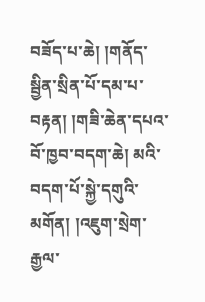བཟོད་པ་ཆེ། །གནོད་སྦྱིན་སྲིན་པོ་དམ་པ་བརྟན། །གཟི་ཆེན་དཔའ་བོ་ཁྱབ་བདག་ཆེ། མའི་བདག་པོ་སྐྱེ་དགུའི་མགོན། །འཇུག་སྲེག་རྒྱལ་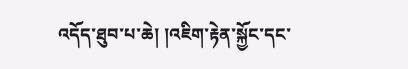འདོད་ཐུབ་པ་ཆེ། །འཇིག་རྟེན་སྐྱོང་དང་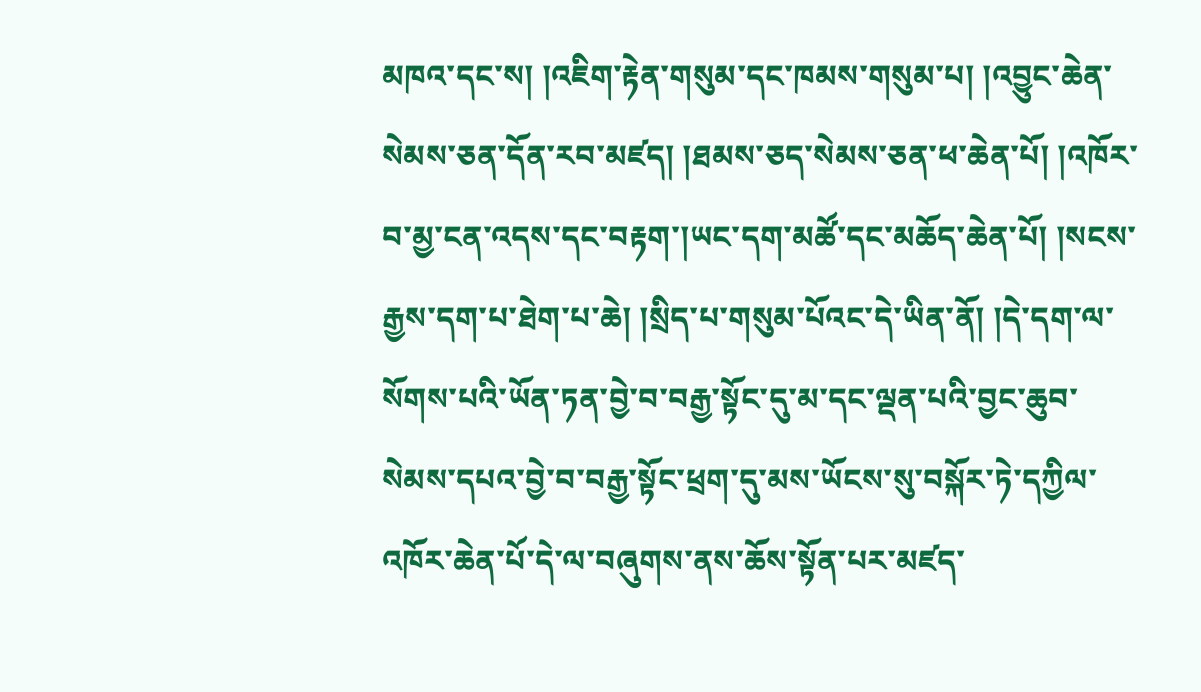མཁའ་དང་ས། །འཇིག་རྟེན་གསུམ་དང་ཁམས་གསུམ་པ། །འབྱུང་ཆེན་སེམས་ཅན་དོན་རབ་མཛད། །ཐམས་ཅད་སེམས་ཅན་ཕ་ཆེན་པོ། །འཁོར་བ་མྱ་ངན་འདས་དང་བརྟག་།ཡང་དག་མཚོ་དང་མཆོད་ཆེན་པོ། །སངས་རྒྱས་དག་པ་ཐེག་པ་ཆེ། །སྲིད་པ་གསུམ་པོའང་དེ་ཡིན་ནོ། །དེ་དག་ལ་སོགས་པའི་ཡོན་ཏན་བྱེ་བ་བརྒྱ་སྟོང་དུ་མ་དང་ལྡན་པའི་བྱང་ཆུབ་སེམས་དཔའ་བྱེ་བ་བརྒྱ་སྟོང་ཕྲག་དུ་མས་ཡོངས་སུ་བསྐོར་ཏེ་དཀྱིལ་འཁོར་ཆེན་པོ་དེ་ལ་བཞུགས་ནས་ཆོས་སྟོན་པར་མཛད་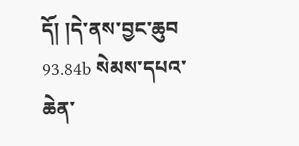དོ། །དེ་ནས་བྱང་ཆུབ 93.84b སེམས་དཔའ་ཆེན་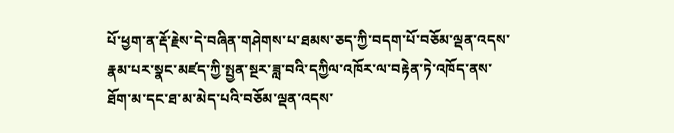པོ་ཕྱག་ན་རྡོ་རྗེས་དེ་བཞིན་གཤེགས་པ་ཐམས་ཅད་ཀྱི་བདག་པོ་བཅོམ་ལྡན་འདས་རྣམ་པར་སྣང་མཛད་ཀྱི་སྤྱན་སྔར་ཟླ་བའི་དཀྱིལ་འཁོར་ལ་བརྟེན་ཏེ་འཁོད་ནས་ཐོག་མ་དང་ཐ་མ་མེད་པའི་བཅོམ་ལྡན་འདས་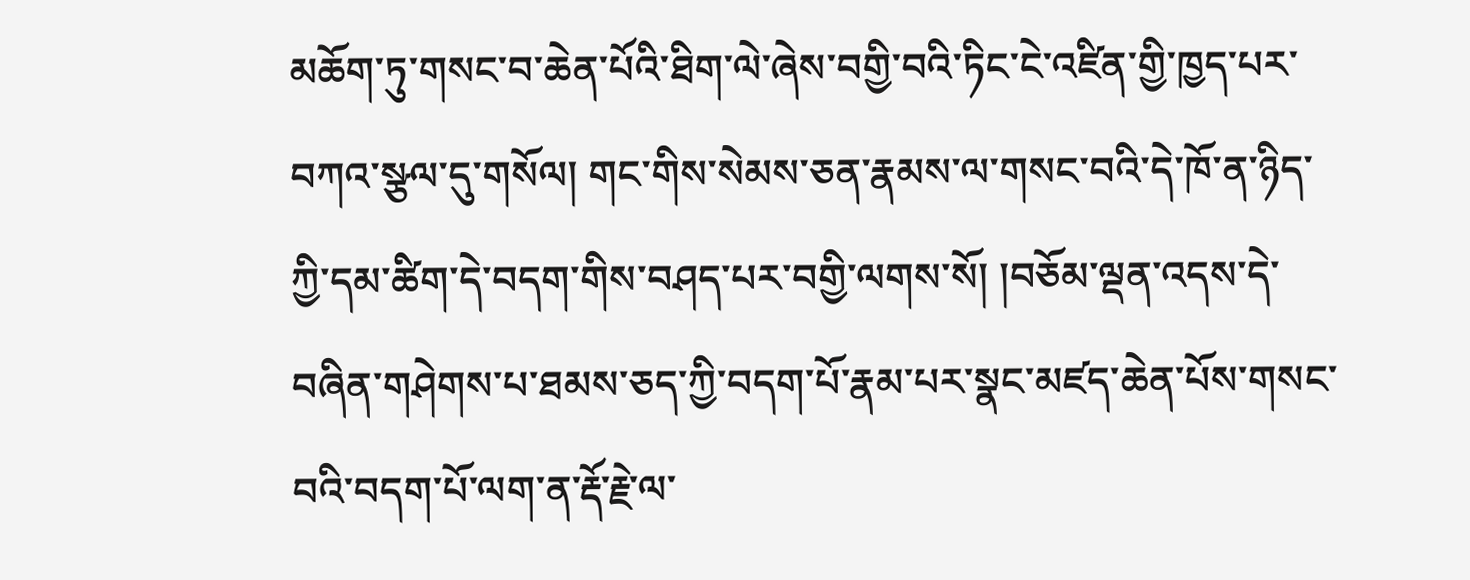མཆོག་ཏུ་གསང་བ་ཆེན་པོའི་ཐིག་ལེ་ཞེས་བགྱི་བའི་ཏིང་ངེ་འཛིན་གྱི་ཁྱད་པར་བཀའ་སྩལ་དུ་གསོལ། གང་གིས་སེམས་ཅན་རྣམས་ལ་གསང་བའི་དེ་ཁོ་ན་ཉིད་ཀྱི་དམ་ཚིག་དེ་བདག་གིས་བཤད་པར་བགྱི་ལགས་སོ། །བཅོམ་ལྡན་འདས་དེ་བཞིན་གཤེགས་པ་ཐམས་ཅད་ཀྱི་བདག་པོ་རྣམ་པར་སྣང་མཛད་ཆེན་པོས་གསང་བའི་བདག་པོ་ལག་ན་རྡོ་རྗེ་ལ་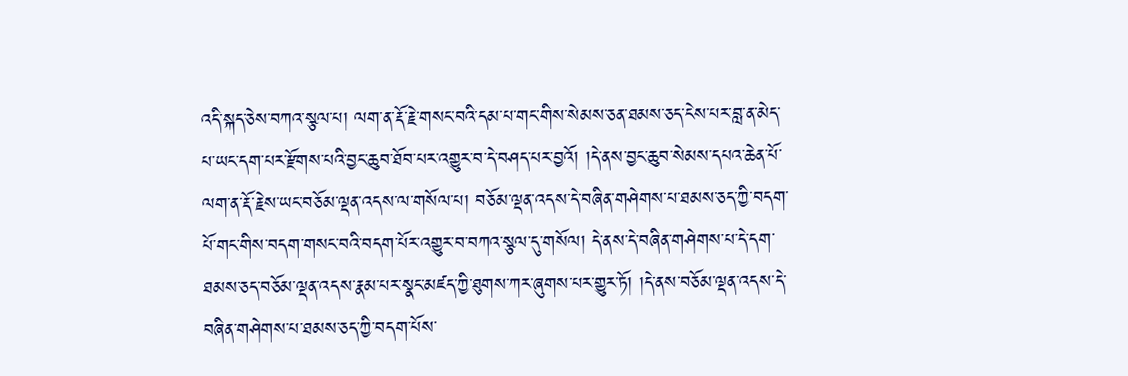འདི་སྐད་ཅེས་བཀའ་སྩལ་པ། ལག་ན་རྡོ་རྗེ་གསང་བའི་དམ་པ་གང་གིས་སེམས་ཅན་ཐམས་ཅད་ངེས་པར་བླ་ན་མེད་པ་ཡང་དག་པར་རྫོགས་པའི་བྱང་ཆུབ་ཐོབ་པར་འགྱུར་བ་དེ་བཤད་པར་བྱའོ། །དེ་ནས་བྱང་ཆུབ་སེམས་དཔའ་ཆེན་པོ་ལག་ན་རྡོ་རྗེས་ཡང་བཅོམ་ལྡན་འདས་ལ་གསོལ་པ། བཅོམ་ལྡན་འདས་དེ་བཞིན་གཤེགས་པ་ཐམས་ཅད་ཀྱི་བདག་པོ་གང་གིས་བདག་གསང་བའི་བདག་པོར་འགྱུར་བ་བཀའ་སྩལ་དུ་གསོལ། དེ་ནས་དེ་བཞིན་གཤེགས་པ་དེ་དག་ཐམས་ཅད་བཅོམ་ལྡན་འདས་རྣམ་པར་སྣང་མཛད་ཀྱི་ཐུགས་ཀར་ཞུགས་པར་གྱུར་ཏོ། །དེ་ནས་བཅོམ་ལྡན་འདས་དེ་བཞིན་གཤེགས་པ་ཐམས་ཅད་ཀྱི་བདག་པོས་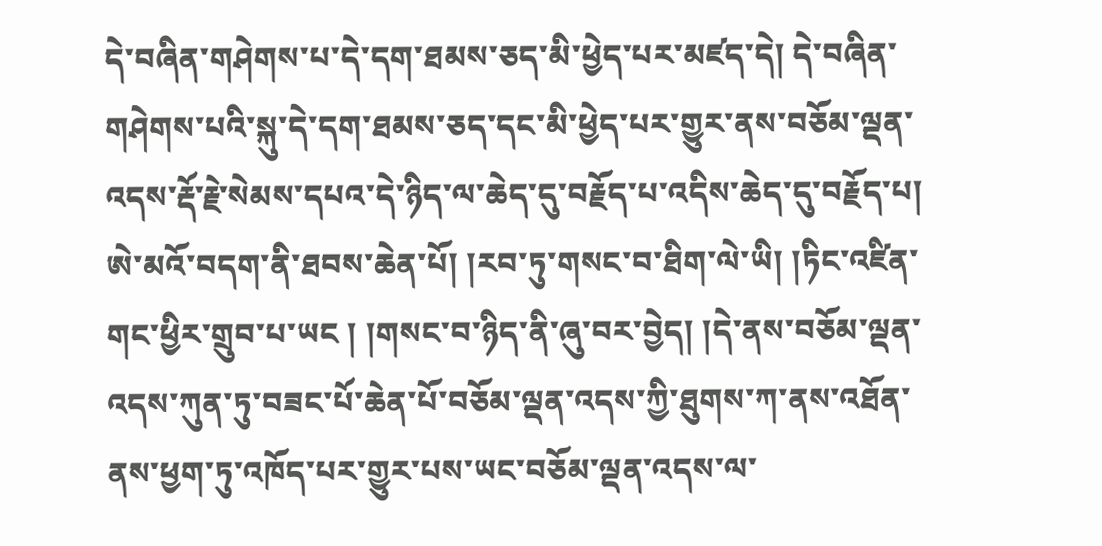དེ་བཞིན་གཤེགས་པ་དེ་དག་ཐམས་ཅད་མི་ཕྱེད་པར་མཛད་དེ། དེ་བཞིན་གཤེགས་པའི་སྐུ་དེ་དག་ཐམས་ཅད་དང་མི་ཕྱེད་པར་གྱུར་ནས་བཅོམ་ལྡན་འདས་རྡོ་རྗེ་སེམས་དཔའ་དེ་ཉིད་ལ་ཆེད་དུ་བརྗོད་པ་འདིས་ཆེད་དུ་བརྗོད་པ། ཨེ་མའོ་བདག་ནི་ཐབས་ཆེན་པོ། །རབ་ཏུ་གསང་བ་ཐིག་ལེ་ཡི། །ཏིང་འཛིན་གང་ཕྱིར་གྲུབ་པ་ཡང ། །གསང་བ་ཉིད་ནི་ཞུ་བར་བྱེད། །དེ་ནས་བཅོམ་ལྡན་འདས་ཀུན་ཏུ་བཟང་པོ་ཆེན་པོ་བཅོམ་ལྡན་འདས་ཀྱི་ཐུགས་ཀ་ནས་འཐོན་ནས་ཕྱག་ཏུ་འཁོད་པར་གྱུར་པས་ཡང་བཅོམ་ལྡན་འདས་ལ་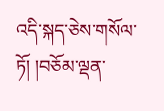འདི་སྐད་ཅེས་གསོལ་ཏོ། །བཅོམ་ལྡན་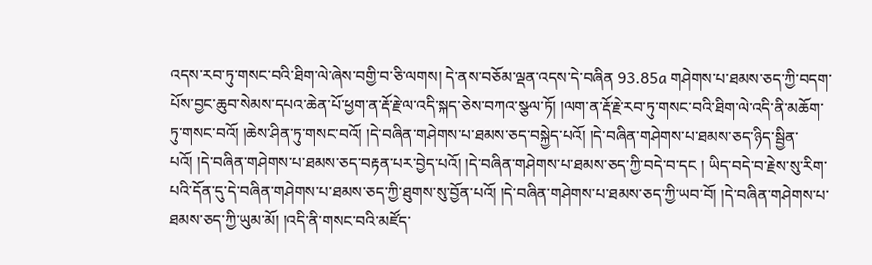འདས་རབ་ཏུ་གསང་བའི་ཐིག་ལེ་ཞེས་བགྱི་བ་ཅི་ལགས། དེ་ནས་བཅོམ་ལྡན་འདས་དེ་བཞིན 93.85a གཤེགས་པ་ཐམས་ཅད་ཀྱི་བདག་པོས་བྱང་ཆུབ་སེམས་དཔའ་ཆེན་པོ་ཕྱག་ན་རྡོ་རྗེ་ལ་འདི་སྐད་ཅེས་བཀའ་སྩལ་ཏོ། །ལག་ན་རྡོ་རྗེ་རབ་ཏུ་གསང་བའི་ཐིག་ལེ་འདི་ནི་མཆོག་ཏུ་གསང་བའོ། །ཆེས་ཤིན་ཏུ་གསང་བའོ། །དེ་བཞིན་གཤེགས་པ་ཐམས་ཅད་བསྐྱེད་པའོ། །དེ་བཞིན་གཤེགས་པ་ཐམས་ཅད་ཉིད་སྦྱིན་པའོ། །དེ་བཞིན་གཤེགས་པ་ཐམས་ཅད་བརྟན་པར་བྱེད་པའོ། །དེ་བཞིན་གཤེགས་པ་ཐམས་ཅད་ཀྱི་བདེ་བ་དང ། ཡིད་བདེ་བ་རྗེས་སུ་རིག་པའི་དོན་དུ་དེ་བཞིན་གཤེགས་པ་ཐམས་ཅད་ཀྱི་ཐུགས་སུ་བྱོན་པའོ། །དེ་བཞིན་གཤེགས་པ་ཐམས་ཅད་ཀྱི་ཡབ་བོ། །དེ་བཞིན་གཤེགས་པ་ཐམས་ཅད་ཀྱི་ཡུམ་མོ། །འདི་ནི་གསང་བའི་མཛོད་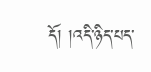དོ། །འདི་ཉིད་པད་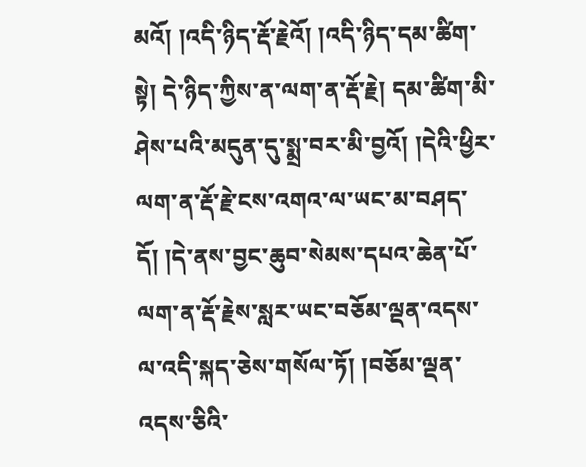མའོ། །འདི་ཉིད་རྡོ་རྗེའོ། །འདི་ཉིད་དམ་ཚིག་སྟེ། དེ་ཉིད་ཀྱིས་ན་ལག་ན་རྡོ་རྗེ། དམ་ཚིག་མི་ཤེས་པའི་མདུན་དུ་སྨྲ་བར་མི་བྱའོ། །དེའི་ཕྱིར་ལག་ན་རྡོ་རྗེ་ངས་འགའ་ལ་ཡང་མ་བཤད་དོ། །དེ་ནས་བྱང་ཆུབ་སེམས་དཔའ་ཆེན་པོ་ལག་ན་རྡོ་རྗེས་སླར་ཡང་བཅོམ་ལྡན་འདས་ལ་འདི་སྐད་ཅེས་གསོལ་ཏོ། །བཅོམ་ལྡན་འདས་ཅིའི་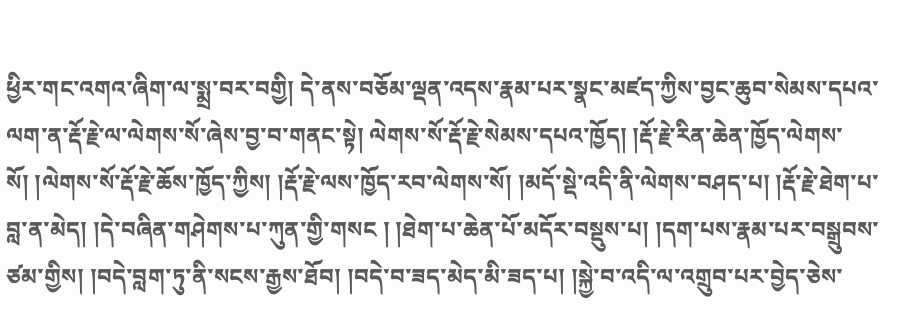ཕྱིར་གང་འགའ་ཞིག་ལ་སྨྲ་བར་བགྱི། དེ་ནས་བཅོམ་ལྡན་འདས་རྣམ་པར་སྣང་མཛད་ཀྱིས་བྱང་ཆུབ་སེམས་དཔའ་ལག་ན་རྡོ་རྗེ་ལ་ལེགས་སོ་ཞེས་བྱ་བ་གནང་སྟེ། ལེགས་སོ་རྡོ་རྗེ་སེམས་དཔའ་ཁྱོད། །རྡོ་རྗེ་རིན་ཆེན་ཁྱོད་ལེགས་སོ། །ལེགས་སོ་རྡོ་རྗེ་ཆོས་ཁྱོད་ཀྱིས། །རྡོ་རྗེ་ལས་ཁྱོད་རབ་ལེགས་སོ། །མདོ་སྡེ་འདི་ནི་ལེགས་བཤད་པ། །རྡོ་རྗེ་ཐེག་པ་བླ་ན་མེད། །དེ་བཞིན་གཤེགས་པ་ཀུན་གྱི་གསང ། །ཐེག་པ་ཆེན་པོ་མདོར་བསྡུས་པ། །དག་པས་རྣམ་པར་བསྒྲུབས་ཙམ་གྱིས། །བདེ་བླག་ཏུ་ནི་སངས་རྒྱས་ཐོབ། །བདེ་བ་ཟད་མེད་མི་ཟད་པ། །སྐྱེ་བ་འདི་ལ་འགྲུབ་པར་བྱེད་ཅེས་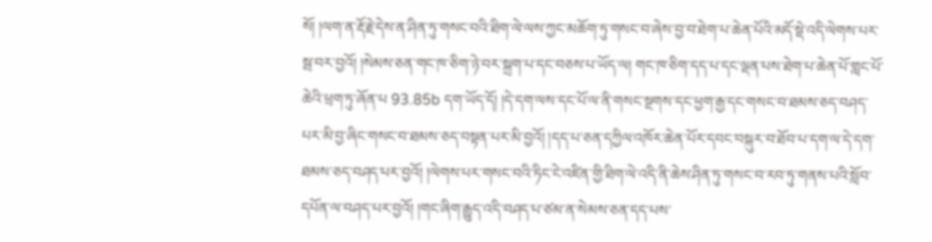སོ། །ལག་ན་རྡོ་རྗེ་དེས་ན་ཤིན་ཏུ་གསང་བའི་ཐིག་ལེ་ལས་ཀྱང་མཆོག་ཏུ་གསང་བ་ཞེས་བྱ་བ་ཐེག་པ་ཆེན་པོའི་མདོ་སྡེ་འདི་ལེགས་པར་སྦ་བར་བྱའོ། །སེམས་ཅན་གང་ཁ་ཅིག་ཉེ་བར་སྐྲག་པ་དང་བཅས་པ་ཡོད་ལ། གང་ཁ་ཅིག་དད་པ་དང་ལྡན་པས་ཐེག་པ་ཆེན་པོ་གླང་པོ་ཆེའི་ཕྲག་ཏུ་ཞོན་པ 93.85b དག་ཡོད་དོ། །དེ་དག་ལས་དང་པོ་ལ་ནི་གསང་སྔགས་དང་ཕྱག་རྒྱ་དང་གསང་བ་ཐམས་ཅད་བཤད་པར་མི་བྱ་ཞིང་གསང་བ་ཐམས་ཅད་བསྟན་པར་མི་བྱའོ། །དད་པ་ཅན་དཀྱིལ་འཁོར་ཆེན་པོར་དབང་བསྐུར་བ་ཐོབ་པ་དག་ལ་དེ་དག་ཐམས་ཅད་བཤད་པར་བྱའོ། །ལེགས་པར་གསང་བའི་ཏིང་ངེ་འཛིན་གྱི་ཐིག་ལེ་འདི་ནི་ཆེས་ཤིན་ཏུ་གསང་བ་རབ་ཏུ་གནས་པའི་སློབ་དཔོན་ལ་བཤད་པར་བྱའོ། །གང་ཞིག་རྒྱུད་འདི་བཤད་པ་ཙམ་ན་སེམས་ཅན་དད་པས་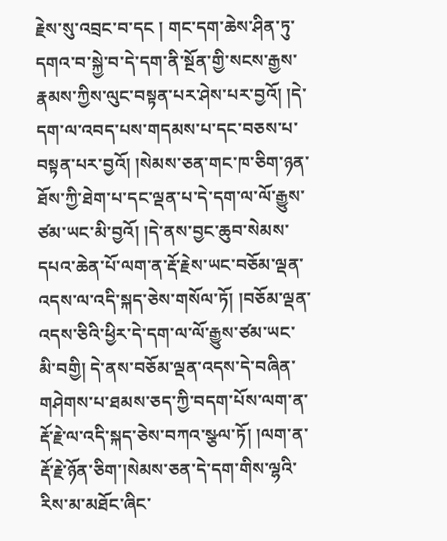རྗེས་སུ་འབྲང་བ་དང ། གང་དག་ཆེས་ཤིན་ཏུ་དགའ་བ་སྐྱེ་བ་དེ་དག་ནི་སྔོན་གྱི་སངས་རྒྱས་རྣམས་ཀྱིས་ལུང་བསྟན་པར་ཤེས་པར་བྱའོ། །དེ་དག་ལ་འབད་པས་གདམས་པ་དང་བཅས་པ་བསྟན་པར་བྱའོ། །སེམས་ཅན་གང་ཁ་ཅིག་ཉན་ཐོས་ཀྱི་ཐེག་པ་དང་ལྡན་པ་དེ་དག་ལ་ལོ་རྒྱུས་ཙམ་ཡང་མི་བྱའོ། །དེ་ནས་བྱང་ཆུབ་སེམས་དཔའ་ཆེན་པོ་ལག་ན་རྡོ་རྗེས་ཡང་བཅོམ་ལྡན་འདས་ལ་འདི་སྐད་ཅེས་གསོལ་ཏོ། །བཅོམ་ལྡན་འདས་ཅིའི་ཕྱིར་དེ་དག་ལ་ལོ་རྒྱུས་ཙམ་ཡང་མི་བགྱི། དེ་ནས་བཅོམ་ལྡན་འདས་དེ་བཞིན་གཤེགས་པ་ཐམས་ཅད་ཀྱི་བདག་པོས་ལག་ན་རྡོ་རྗེ་ལ་འདི་སྐད་ཅེས་བཀའ་སྩལ་ཏོ། །ལག་ན་རྡོ་རྗེ་ཉོན་ཅིག་།སེམས་ཅན་དེ་དག་གིས་ལྷའི་རིས་མ་མཐོང་ཞིང་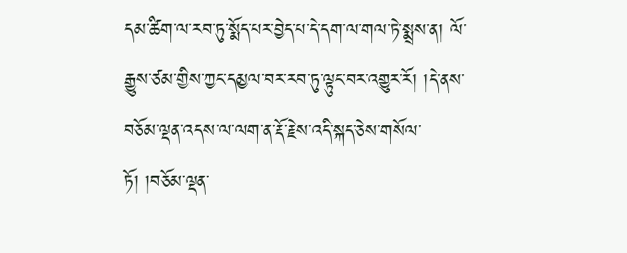དམ་ཚིག་ལ་རབ་ཏུ་སྨོད་པར་བྱེད་པ་དེ་དག་ལ་གལ་ཏེ་སྨྲས་ན། ལོ་རྒྱུས་ཙམ་གྱིས་ཀྱང་དམྱལ་བར་རབ་ཏུ་ལྟུང་བར་འགྱུར་རོ། །དེ་ནས་བཅོམ་ལྡན་འདས་ལ་ལག་ན་རྡོ་རྗེས་འདི་སྐད་ཅེས་གསོལ་ཏོ། །བཅོམ་ལྡན་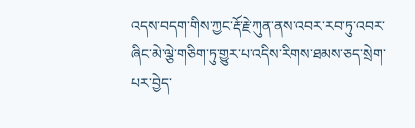འདས་བདག་གིས་ཀྱང་རྡོ་རྗེ་ཀུན་ནས་འབར་རབ་ཏུ་འབར་ཞིང་མེ་ལྕེ་གཅིག་ཏུ་གྱུར་པ་འདིས་རིགས་ཐམས་ཅད་སྲེག་པར་བྱེད་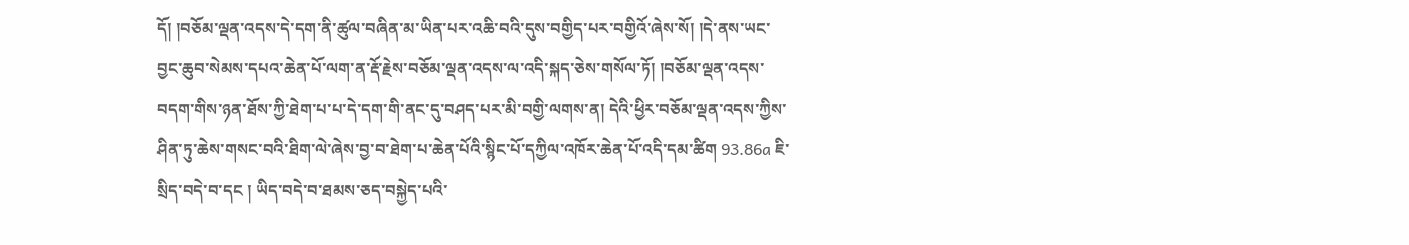དོ། །བཅོམ་ལྡན་འདས་དེ་དག་ནི་ཚུལ་བཞིན་མ་ཡིན་པར་འཆི་བའི་དུས་བགྱིད་པར་བགྱིའོ་ཞེས་སོ། །དེ་ནས་ཡང་བྱང་ཆུབ་སེམས་དཔའ་ཆེན་པོ་ལག་ན་རྡོ་རྗེས་བཅོམ་ལྡན་འདས་ལ་འདི་སྐད་ཅེས་གསོལ་ཏོ། །བཅོམ་ལྡན་འདས་བདག་གིས་ཉན་ཐོས་ཀྱི་ཐེག་པ་པ་དེ་དག་གི་ནང་དུ་བཤད་པར་མི་བགྱི་ལགས་ན། དེའི་ཕྱིར་བཅོམ་ལྡན་འདས་ཀྱིས་ཤིན་ཏུ་ཆེས་གསང་བའི་ཐིག་ལེ་ཞེས་བྱ་བ་ཐེག་པ་ཆེན་པོའི་སྙིང་པོ་དཀྱིལ་འཁོར་ཆེན་པོ་འདི་དམ་ཚིག 93.86a ཇི་སྲིད་བདེ་བ་དང ། ཡིད་བདེ་བ་ཐམས་ཅད་བསྐྱེད་པའི་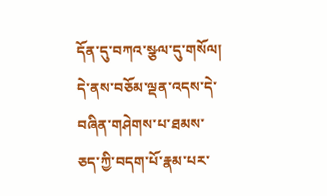དོན་དུ་བཀའ་སྩལ་དུ་གསོལ། དེ་ནས་བཅོམ་ལྡན་འདས་དེ་བཞིན་གཤེགས་པ་ཐམས་ཅད་ཀྱི་བདག་པོ་རྣམ་པར་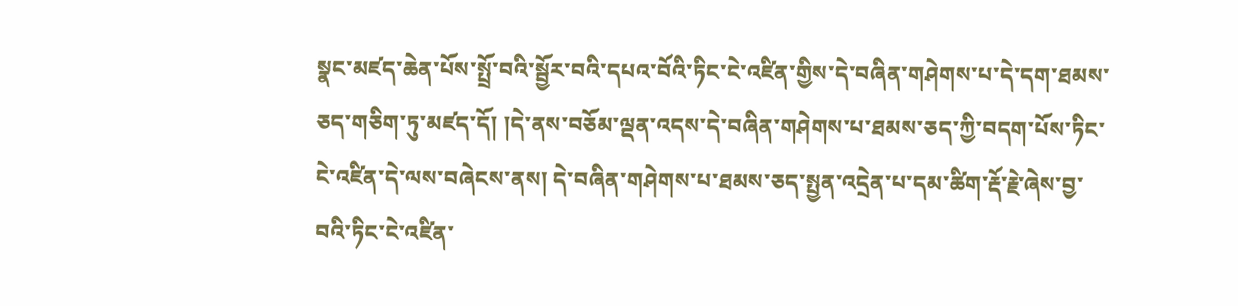སྣང་མཛད་ཆེན་པོས་སྤྲོ་བའི་སྦྱོར་བའི་དཔའ་བོའི་ཏིང་ངེ་འཛིན་གྱིས་དེ་བཞིན་གཤེགས་པ་དེ་དག་ཐམས་ཅད་གཅིག་ཏུ་མཛད་དོ། །དེ་ནས་བཅོམ་ལྡན་འདས་དེ་བཞིན་གཤེགས་པ་ཐམས་ཅད་ཀྱི་བདག་པོས་ཏིང་ངེ་འཛིན་དེ་ལས་བཞེངས་ནས། དེ་བཞིན་གཤེགས་པ་ཐམས་ཅད་སྤྱན་འདྲེན་པ་དམ་ཚིག་རྡོ་རྗེ་ཞེས་བྱ་བའི་ཏིང་ངེ་འཛིན་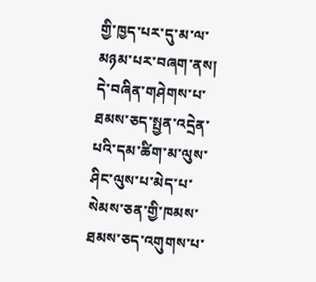གྱི་ཁྱད་པར་དུ་མ་ལ་མཉམ་པར་བཞག་ནས། དེ་བཞིན་གཤེགས་པ་ཐམས་ཅད་སྤྱན་འདྲེན་པའི་དམ་ཚིག་མ་ལུས་ཤིང་ལུས་པ་མེད་པ་སེམས་ཅན་གྱི་ཁམས་ཐམས་ཅད་འགུགས་པ་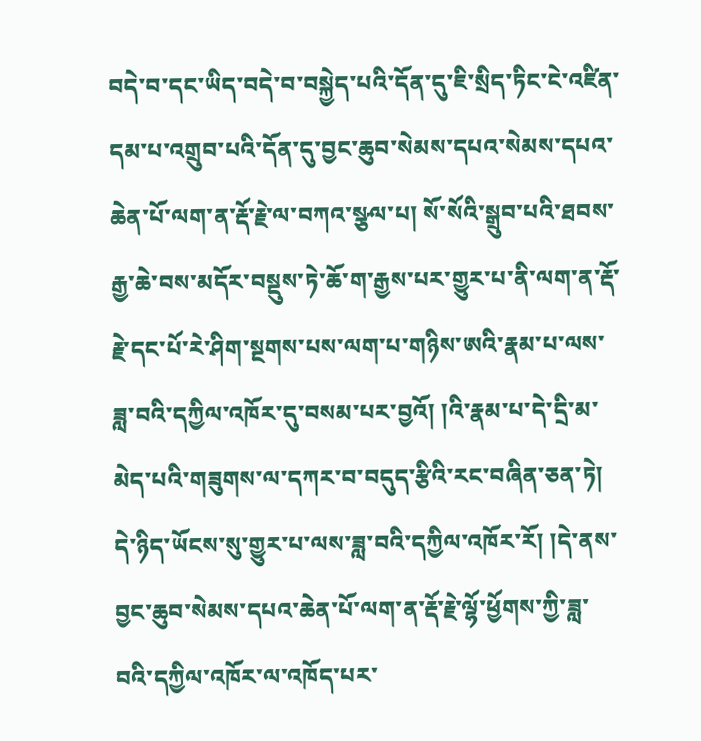བདེ་བ་དང་ཡིད་བདེ་བ་བསྐྱེད་པའི་དོན་དུ་ཇི་སྲིད་ཏིང་ངེ་འཛིན་དམ་པ་འགྲུབ་པའི་དོན་དུ་བྱང་ཆུབ་སེམས་དཔའ་སེམས་དཔའ་ཆེན་པོ་ལག་ན་རྡོ་རྗེ་ལ་བཀའ་སྩལ་པ། སོ་སོའི་སྒྲུབ་པའི་ཐབས་རྒྱ་ཆེ་བས་མདོར་བསྡུས་ཏེ་ཆོ་ག་རྒྱས་པར་གྱུར་པ་ནི་ལག་ན་རྡོ་རྗེ་དང་པོ་རེ་ཤིག་སྔགས་པས་ལག་པ་གཉིས་ཨའི་རྣམ་པ་ལས་ཟླ་བའི་དཀྱིལ་འཁོར་དུ་བསམ་པར་བྱའོ། །འི་རྣམ་པ་དེ་དྲི་མ་མེད་པའི་གཟུགས་ལ་དཀར་བ་བདུད་རྩིའི་རང་བཞིན་ཅན་ཏེ། དེ་ཉིད་ཡོངས་སུ་གྱུར་པ་ལས་ཟླ་བའི་དཀྱིལ་འཁོར་རོ། །དེ་ནས་བྱང་ཆུབ་སེམས་དཔའ་ཆེན་པོ་ལག་ན་རྡོ་རྗེ་ལྷོ་ཕྱོགས་ཀྱི་ཟླ་བའི་དཀྱིལ་འཁོར་ལ་འཁོད་པར་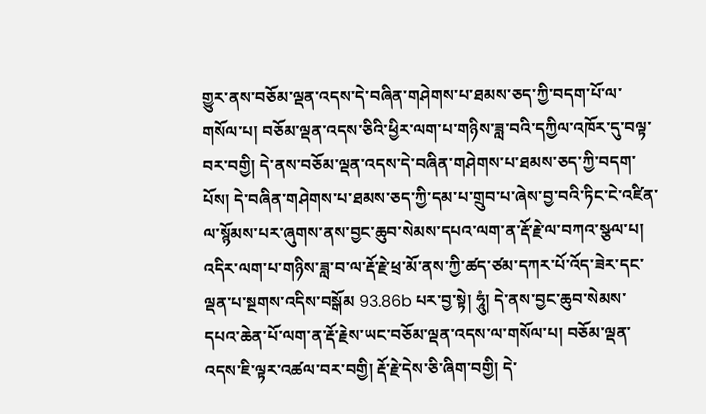གྱུར་ནས་བཅོམ་ལྡན་འདས་དེ་བཞིན་གཤེགས་པ་ཐམས་ཅད་ཀྱི་བདག་པོ་ལ་གསོལ་པ། བཅོམ་ལྡན་འདས་ཅིའི་ཕྱིར་ལག་པ་གཉིས་ཟླ་བའི་དཀྱིལ་འཁོར་དུ་བལྟ་བར་བགྱི། དེ་ནས་བཅོམ་ལྡན་འདས་དེ་བཞིན་གཤེགས་པ་ཐམས་ཅད་ཀྱི་བདག་པོས། དེ་བཞིན་གཤེགས་པ་ཐམས་ཅད་ཀྱི་དམ་པ་གྲུབ་པ་ཞེས་བྱ་བའི་ཏིང་ངེ་འཛིན་ལ་སྙོམས་པར་ཞུགས་ནས་བྱང་ཆུབ་སེམས་དཔའ་ལག་ན་རྡོ་རྗེ་ལ་བཀའ་སྩལ་པ། འདིར་ལག་པ་གཉིས་ཟླ་བ་ལ་རྡོ་རྗེ་ཕྲ་མོ་ནས་ཀྱི་ཚད་ཙམ་དཀར་པོ་འོད་ཟེར་དང་ལྡན་པ་སྔགས་འདིས་བསྒོམ 93.86b པར་བྱ་སྟེ། ཧཱུཾ། དེ་ནས་བྱང་ཆུབ་སེམས་དཔའ་ཆེན་པོ་ལག་ན་རྡོ་རྗེས་ཡང་བཅོམ་ལྡན་འདས་ལ་གསོལ་པ། བཅོམ་ལྡན་འདས་ཇི་ལྟར་འཚལ་བར་བགྱི། རྡོ་རྗེ་དེས་ཅི་ཞིག་བགྱི། དེ་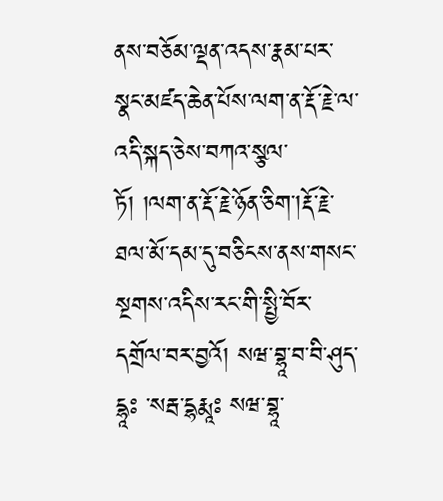ནས་བཅོམ་ལྡན་འདས་རྣམ་པར་སྣང་མཛད་ཆེན་པོས་ལག་ན་རྡོ་རྗེ་ལ་འདི་སྐད་ཅེས་བཀའ་སྩལ་ཏོ། །ལག་ན་རྡོ་རྗེ་ཉོན་ཅིག་།རྡོ་རྗེ་ཐལ་མོ་དམ་དུ་བཅིངས་ནས་གསང་སྔགས་འདིས་རང་གི་སྤྱི་བོར་དགྲོལ་བར་བྱའོ། སཝ་བྷཱ་བ་བི་ཤུད་དྷཱཿ ་སརྦ་དྷརྨཱཿ སཝ་བྷཱ་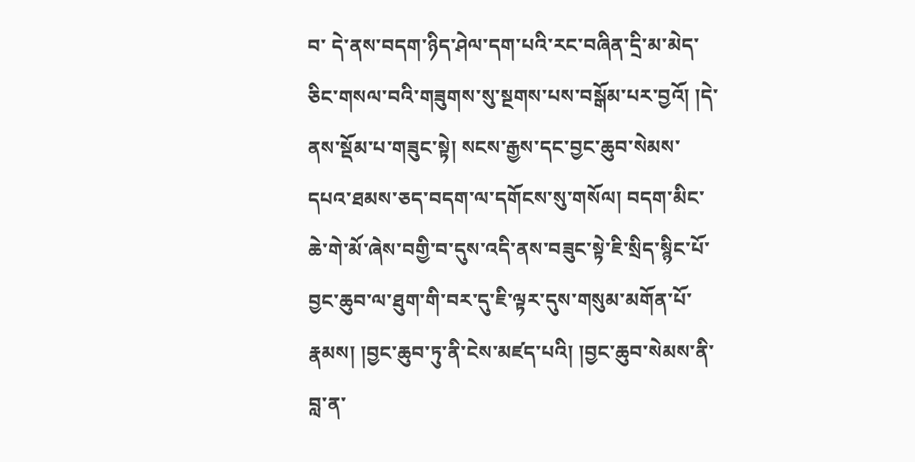བ་ དེ་ནས་བདག་ཉིད་ཤེལ་དག་པའི་རང་བཞིན་དྲི་མ་མེད་ཅིང་གསལ་བའི་གཟུགས་སུ་སྔགས་པས་བསྒོམ་པར་བྱའོ། །དེ་ནས་སྡོམ་པ་གཟུང་སྟེ། སངས་རྒྱས་དང་བྱང་ཆུབ་སེམས་དཔའ་ཐམས་ཅད་བདག་ལ་དགོངས་སུ་གསོལ། བདག་མིང་ཆེ་གེ་མོ་ཞེས་བགྱི་བ་དུས་འདི་ནས་བཟུང་སྟེ་ཇི་སྲིད་སྙིང་པོ་བྱང་ཆུབ་ལ་ཐུག་གི་བར་དུ་ཇི་ལྟར་དུས་གསུམ་མགོན་པོ་རྣམས། །བྱང་ཆུབ་ཏུ་ནི་ངེས་མཛད་པའི། །བྱང་ཆུབ་སེམས་ནི་བླ་ན་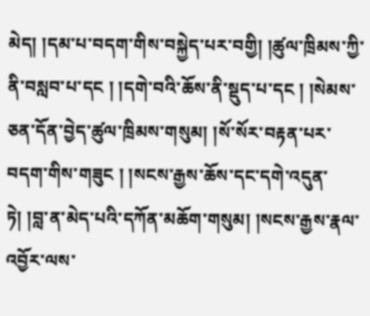མེད། །དམ་པ་བདག་གིས་བསྐྱེད་པར་བགྱི། །ཚུལ་ཁྲིམས་ཀྱི་ནི་བསླབ་པ་དང ། །དགེ་བའི་ཆོས་ནི་སྡུད་པ་དང ། །སེམས་ཅན་དོན་བྱེད་ཚུལ་ཁྲིམས་གསུམ། །སོ་སོར་བརྟན་པར་བདག་གིས་གཟུང ། །སངས་རྒྱས་ཆོས་དང་དགེ་འདུན་ཏེ། །བླ་ན་མེད་པའི་དཀོན་མཆོག་གསུམ། །སངས་རྒྱས་རྣལ་འབྱོར་ལས་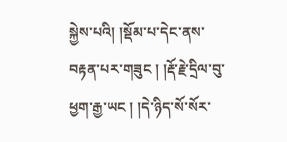སྐྱེས་པའི། །སྡོམ་པ་དེང་ནས་བརྟན་པར་གཟུང ། །རྡོ་རྗེ་དྲིལ་བུ་ཕྱག་རྒྱ་ཡང ། །དེ་ཉིད་སོ་སོར་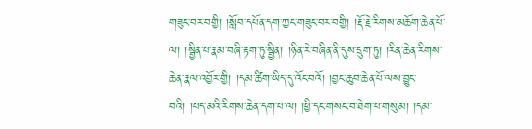གཟུང་བར་བགྱི། །སློབ་དཔོན་དག་ཀྱང་གཟུང་བར་བགྱི། །རྡོ་རྗེ་རིགས་མཆོག་ཆེན་པོ་ལ། །སྦྱིན་པ་རྣམ་བཞི་རྟག་ཏུ་སྦྱིན། །ཉིན་རེ་བཞིན་ནི་དུས་དྲུག་ཏུ། །རིན་ཆེན་རིགས་ཆེན་རྣལ་འབྱོར་གྱི། །དམ་ཚིག་ཡིད་དུ་འོང་བའོ། །བྱང་ཆུབ་ཆེན་པོ་ལས་བྱུང་བའི། །པད་མའི་རིགས་ཆེན་དག་པ་ལ། །ཕྱི་དང་གསང་བ་ཐེག་པ་གསུམ། །དམ་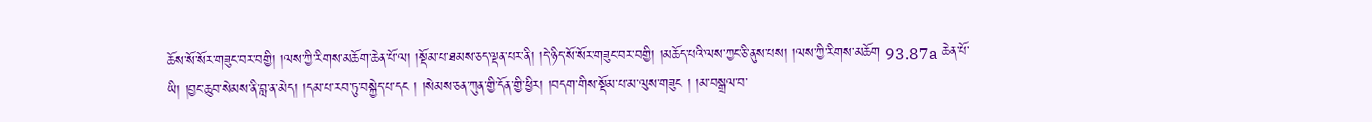ཆོས་སོ་སོར་གཟུང་བར་བགྱི། །ལས་ཀྱི་རིགས་མཆོག་ཆེན་པོ་ལ། །སྡོམ་པ་ཐམས་ཅད་ལྡན་པར་ནི། །དེ་ཉིད་སོ་སོར་གཟུང་བར་བགྱི། །མཆོད་པའི་ལས་ཀྱང་ཅི་ནུས་པས། །ལས་ཀྱི་རིགས་མཆོག 93.87a ཆེན་པོ་ཡི། །བྱང་ཆུབ་སེམས་ནི་བླ་ན་མེད། །དམ་པ་རབ་ཏུ་བསྐྱེད་པ་དང ། །སེམས་ཅན་ཀུན་གྱི་དོན་གྱི་ཕྱིར། །བདག་གིས་སྡོམ་པ་མ་ལུས་གཟུང ། །མ་བསྒྲལ་བ་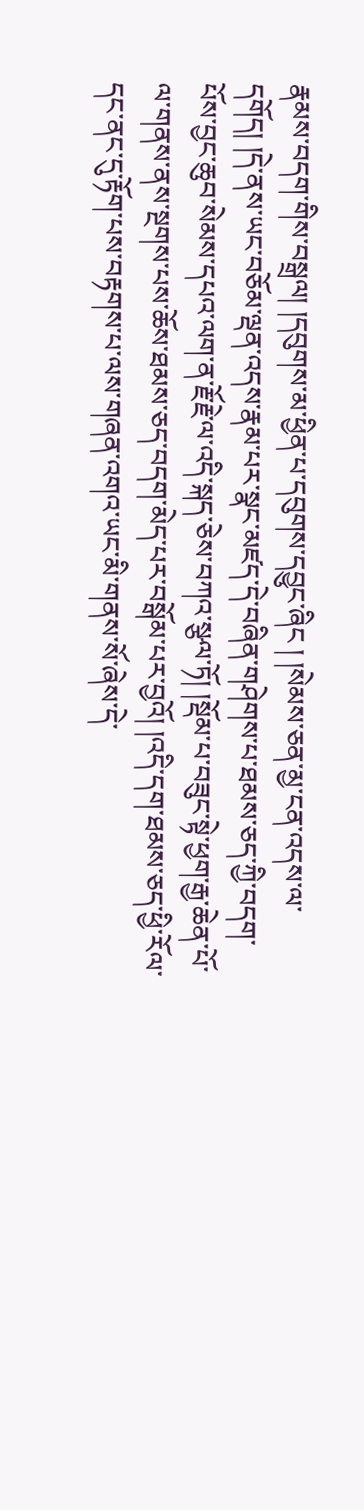རྣམས་བདག་གིས་བསྒྲལ། །དབུགས་མ་ཕྱིན་པ་དབུགས་དབྱུང་ཞིང ། །སེམས་ཅན་མྱ་ངན་འདས་ལ་དགོད། །དེ་ནས་ཡང་བཅོམ་ལྡན་འདས་རྣམ་པར་སྣང་མཛད་དེ་བཞིན་གཤེགས་པ་ཐམས་ཅད་ཀྱི་བདག་པོས་བྱང་ཆུབ་སེམས་དཔའ་ལག་ན་རྗོ་རྗེ་ལ་འདི་སྐད་ཅེས་བཀའ་སྩལ་ཏོ། །སྡོམ་པ་བཟུང་སྟེ་ཕྱག་རྒྱ་ཆེན་པོ་ལ་གནས་ནས་སྔགས་པས་ཆོས་ཐམས་ཅད་བདག་མེད་པར་བསྒོམ་པར་བྱའོ། །འདི་དག་ཐམས་ཅད་ཕྱི་རོལ་དང་ནང་དུ་རྟོག་པས་བརྟགས་པ་ལས་གཞན་འགའ་ཡང་མི་གནས་སོ་ཞེས་དེ་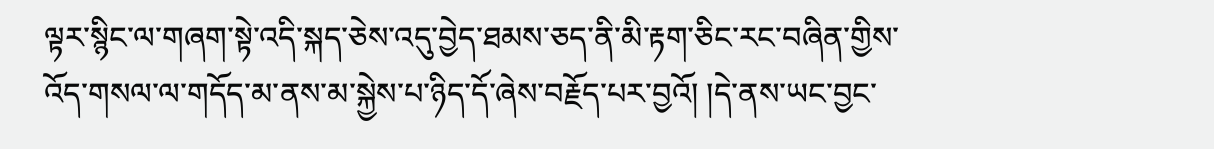ལྟར་སྙིང་ལ་གཞག་སྟེ་འདི་སྐད་ཅེས་འདུ་བྱེད་ཐམས་ཅད་ནི་མི་རྟག་ཅིང་རང་བཞིན་གྱིས་འོད་གསལ་ལ་གདོད་མ་ནས་མ་སྐྱེས་པ་ཉིད་དོ་ཞེས་བརྗོད་པར་བྱའོ། །དེ་ནས་ཡང་བྱང་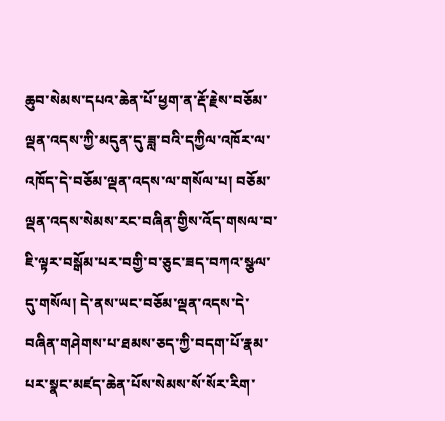ཆུབ་སེམས་དཔའ་ཆེན་པོ་ཕྱག་ན་རྡོ་རྗེས་བཅོམ་ལྡན་འདས་ཀྱི་མདུན་དུ་ཟླ་བའི་དཀྱིལ་འཁོར་ལ་འཁོད་དེ་བཅོམ་ལྡན་འདས་ལ་གསོལ་པ། བཅོམ་ལྡན་འདས་སེམས་རང་བཞིན་གྱིས་འོད་གསལ་བ་ཇི་ལྟར་བསྒོམ་པར་བགྱི་བ་ཅུང་ཟད་བཀའ་སྩལ་དུ་གསོལ། དེ་ནས་ཡང་བཅོམ་ལྡན་འདས་དེ་བཞིན་གཤེགས་པ་ཐམས་ཅད་ཀྱི་བདག་པོ་རྣམ་པར་སྣང་མཛད་ཆེན་པོས་སེམས་སོ་སོར་རིག་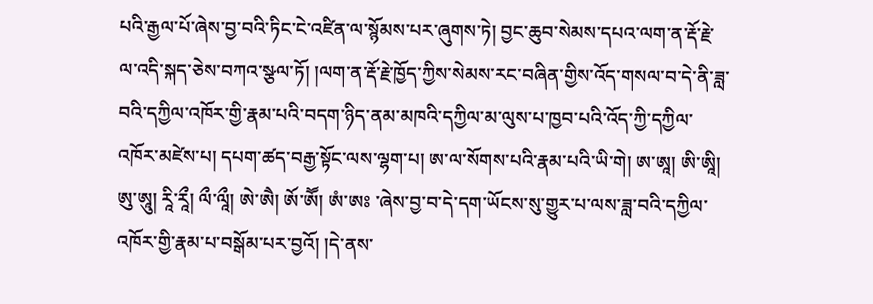པའི་རྒྱལ་པོ་ཞེས་བྱ་བའི་ཏིང་ངེ་འཛིན་ལ་སྙོམས་པར་ཞུགས་ཏེ། བྱང་ཆུབ་སེམས་དཔའ་ལག་ན་རྡོ་རྗེ་ལ་འདི་སྐད་ཅེས་བཀའ་སྩལ་ཏོ། །ལག་ན་རྡོ་རྗེ་ཁྱོད་ཀྱིས་སེམས་རང་བཞིན་གྱིས་འོད་གསལ་བ་དེ་ནི་ཟླ་བའི་དཀྱིལ་འཁོར་གྱི་རྣམ་པའི་བདག་ཉིད་ནམ་མཁའི་དཀྱིལ་མ་ལུས་པ་ཁྱབ་པའི་འོད་ཀྱི་དཀྱིལ་འཁོར་མཛེས་པ། དཔག་ཚད་བརྒྱ་སྟོང་ལས་ལྷག་པ། ཨ་ལ་སོགས་པའི་རྣམ་པའི་ཡི་གེ། ཨ་ཨཱ། ཨི་ཨཱི། ཨུ་ཨཱུ། རཱི་རཱྀ། ལྀ་ལཱྀ། ཨེ་ཨཻ། ཨོ་ཨཽ། ཨཾ་ཨཿ ་ཞེས་བྱ་བ་དེ་དག་ཡོངས་སུ་གྱུར་པ་ལས་ཟླ་བའི་དཀྱིལ་འཁོར་གྱི་རྣམ་པ་བསྒོམ་པར་བྱའོ། །དེ་ནས་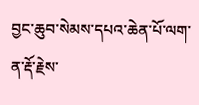བྱང་ཆུབ་སེམས་དཔའ་ཆེན་པོ་ལག་ན་རྡོ་རྗེས་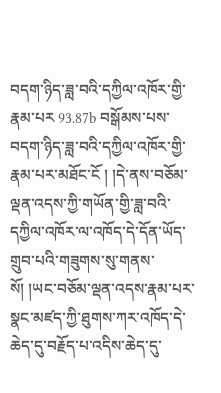བདག་ཉིད་ཟླ་བའི་དཀྱིལ་འཁོར་གྱི་རྣམ་པར 93.87b བསྒོམས་པས་བདག་ཉིད་ཟླ་བའི་དཀྱིལ་འཁོར་གྱི་རྣམ་པར་མཐོང་ངོ ། །དེ་ནས་བཅོམ་ལྡན་འདས་ཀྱི་གཡོན་གྱི་ཟླ་བའི་དཀྱིལ་འཁོར་ལ་འཁོད་དེ་དོན་ཡོད་གྲུབ་པའི་གཟུགས་སུ་གནས་སོ། །ཡང་བཅོམ་ལྡན་འདས་རྣམ་པར་སྣང་མཛད་ཀྱི་ཐུགས་ཀར་འཁོད་དེ་ཆེད་དུ་བརྗོད་པ་འདིས་ཆེད་དུ་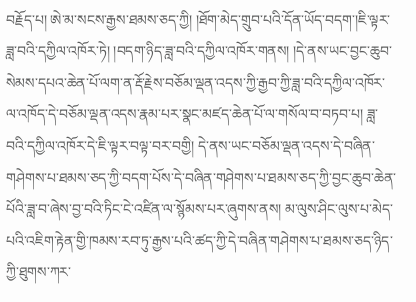བརྗོད་པ། ཨེ་མ་སངས་རྒྱས་ཐམས་ཅད་ཀྱི། །ཐོག་མེད་གྲུབ་པའི་དོན་ཡོད་བདག་།ཇི་ལྟར་ཟླ་བའི་དཀྱིལ་འཁོར་ཏེ། །བདག་ཉིད་ཟླ་བའི་དཀྱིལ་འཁོར་གནས། །དེ་ནས་ཡང་བྱང་ཆུབ་སེམས་དཔའ་ཆེན་པོ་ལག་ན་རྡོ་རྗེས་བཅོམ་ལྡན་འདས་ཀྱི་རྒྱབ་ཀྱི་ཟླ་བའི་དཀྱིལ་འཁོར་ལ་འཁོད་དེ་བཅོམ་ལྡན་འདས་རྣམ་པར་སྣང་མཛད་ཆེན་པོ་ལ་གསོལ་བ་བཏབ་པ། ཟླ་བའི་དཀྱིལ་འཁོར་དེ་ཇི་ལྟར་བལྟ་བར་བགྱི། དེ་ནས་ཡང་བཅོམ་ལྡན་འདས་དེ་བཞིན་གཤེགས་པ་ཐམས་ཅད་ཀྱི་བདག་པོས་དེ་བཞིན་གཤེགས་པ་ཐམས་ཅད་ཀྱི་བྱང་ཆུབ་ཆེན་པོའི་ཟླ་བ་ཞེས་བྱ་བའི་ཏིང་ངེ་འཛིན་ལ་སྙོམས་པར་ཞུགས་ནས། མ་ལུས་ཤིང་ལུས་པ་མེད་པའི་འཇིག་རྟེན་གྱི་ཁམས་རབ་ཏུ་རྒྱས་པའི་ཚད་ཀྱི་དེ་བཞིན་གཤེགས་པ་ཐམས་ཅད་ཉིད་ཀྱི་ཐུགས་ཀར་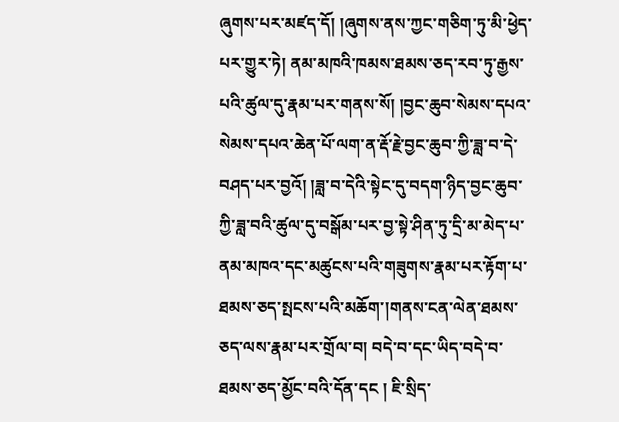ཞུགས་པར་མཛད་དོ། །ཞུགས་ནས་ཀྱང་གཅིག་ཏུ་མི་ཕྱེད་པར་གྱུར་ཏེ། ནམ་མཁའི་ཁམས་ཐམས་ཅད་རབ་ཏུ་རྒྱས་པའི་ཚུལ་དུ་རྣམ་པར་གནས་སོ། །བྱང་ཆུབ་སེམས་དཔའ་སེམས་དཔའ་ཆེན་པོ་ལག་ན་རྡོ་རྗེ་བྱང་ཆུབ་ཀྱི་ཟླ་བ་དེ་བཤད་པར་བྱའོ། །ཟླ་བ་དེའི་སྟེང་དུ་བདག་ཉིད་བྱང་ཆུབ་ཀྱི་ཟླ་བའི་ཚུལ་དུ་བསྒོམ་པར་བྱ་སྟེ་ཤིན་ཏུ་དྲི་མ་མེད་པ་ནམ་མཁའ་དང་མཚུངས་པའི་གཟུགས་རྣམ་པར་རྟོག་པ་ཐམས་ཅད་སྤངས་པའི་མཆོག་།གནས་ངན་ལེན་ཐམས་ཅད་ལས་རྣམ་པར་གྲོལ་བ། བདེ་བ་དང་ཡིད་བདེ་བ་ཐམས་ཅད་མྱོང་བའི་དོན་དང ། ཇི་སྲིད་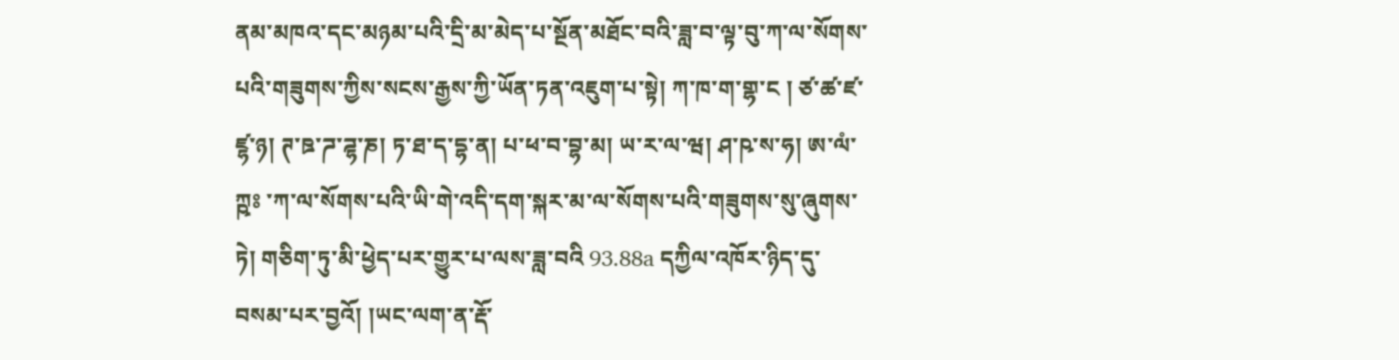ནམ་མཁའ་དང་མཉམ་པའི་དྲི་མ་མེད་པ་སྔོན་མཐོང་བའི་ཟླ་བ་ལྟ་བུ་ཀ་ལ་སོགས་པའི་གཟུགས་ཀྱིས་སངས་རྒྱས་ཀྱི་ཡོན་ཏན་འཇུག་པ་སྟེ། ཀ་ཁ་ག་གྷ་ང ། ཙ་ཚ་ཛ་ཛྷ་ཉ། ཊ་ཋ་ཌ་ཌྷ་ཎ། ཏ་ཐ་ད་དྷ་ན། པ་ཕ་བ་བྷ་མ། ཡ་ར་ལ་ཝ། ཤ་ཥ་ས་ཧ། ཨ་ལཾ་ཀྵཿ ་ཀ་ལ་སོགས་པའི་ཡི་གེ་འདི་དག་སྐར་མ་ལ་སོགས་པའི་གཟུགས་སུ་ཞུགས་ཏེ། གཅིག་ཏུ་མི་ཕྱེད་པར་གྱུར་པ་ལས་ཟླ་བའི 93.88a དཀྱིལ་འཁོར་ཉིད་དུ་བསམ་པར་བྱའོ། །ཡང་ལག་ན་རྡོ་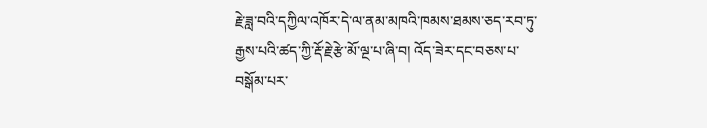རྗེ་ཟླ་བའི་དཀྱིལ་འཁོར་དེ་ལ་ནམ་མཁའི་ཁམས་ཐམས་ཅད་རབ་ཏུ་རྒྱས་པའི་ཚད་ཀྱི་རྡོ་རྗེ་རྩེ་མོ་ལྔ་པ་ཞི་བ། འོད་ཟེར་དང་བཅས་པ་བསྒོམ་པར་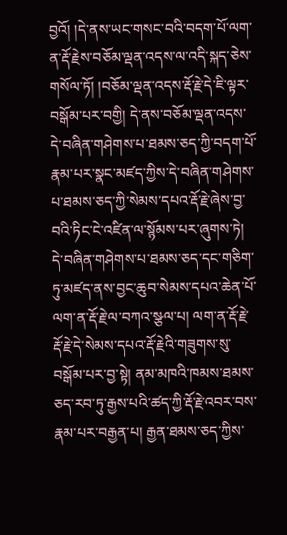བྱའོ། །དེ་ནས་ཡང་གསང་བའི་བདག་པོ་ལག་ན་རྡོ་རྗེས་བཅོམ་ལྡན་འདས་ལ་འདི་སྐད་ཅེས་གསོལ་ཏོ། །བཅོམ་ལྡན་འདས་རྡོ་རྗེ་དེ་ཇི་ལྟར་བསྒོམ་པར་བགྱི། དེ་ནས་བཅོམ་ལྡན་འདས་དེ་བཞིན་གཤེགས་པ་ཐམས་ཅད་ཀྱི་བདག་པོ་རྣམ་པར་སྣང་མཛད་ཀྱིས་དེ་བཞིན་གཤེགས་པ་ཐམས་ཅད་ཀྱི་སེམས་དཔའ་རྡོ་རྗེ་ཞེས་བྱ་བའི་ཏིང་ངེ་འཛིན་ལ་སྙོམས་པར་ཞུགས་ཏེ། དེ་བཞིན་གཤེགས་པ་ཐམས་ཅད་དང་གཅིག་ཏུ་མཛད་ནས་བྱང་ཆུབ་སེམས་དཔའ་ཆེན་པོ་ལག་ན་རྡོ་རྗེ་ལ་བཀའ་སྩལ་པ། ལག་ན་རྡོ་རྗེ་རྡོ་རྗེ་དེ་སེམས་དཔའ་རྡོ་རྗེའི་གཟུགས་སུ་བསྒོམ་པར་བྱ་སྟེ། ནམ་མཁའི་ཁམས་ཐམས་ཅད་རབ་ཏུ་རྒྱས་པའི་ཚད་ཀྱི་རྡོ་རྗེ་འབར་བས་རྣམ་པར་བརྒྱན་པ། རྒྱན་ཐམས་ཅད་ཀྱིས་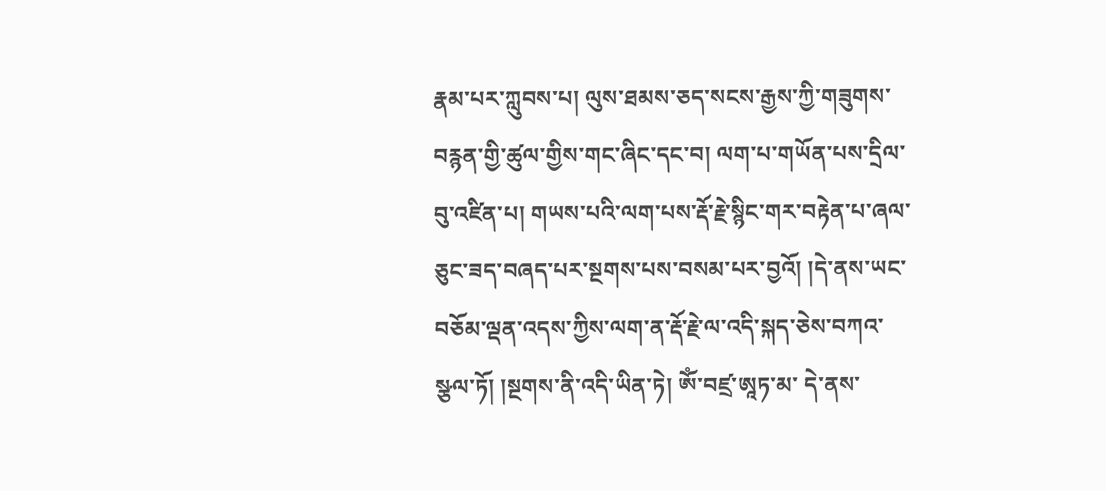རྣམ་པར་ཀླུབས་པ། ལུས་ཐམས་ཅད་སངས་རྒྱས་ཀྱི་གཟུགས་བརྙན་གྱི་ཚུལ་གྱིས་གང་ཞིང་དང་བ། ལག་པ་གཡོན་པས་དྲིལ་བུ་འཛིན་པ། གཡས་པའི་ལག་པས་རྡོ་རྗེ་སྙིང་གར་བརྟེན་པ་ཞལ་ཅུང་ཟད་བཞད་པར་སྔགས་པས་བསམ་པར་བྱའོ། །དེ་ནས་ཡང་བཅོམ་ལྡན་འདས་ཀྱིས་ལག་ན་རྡོ་རྗེ་ལ་འདི་སྐད་ཅེས་བཀའ་སྩལ་ཏོ། །སྔགས་ནི་འདི་ཡིན་ཏེ། ཨོཾ་བཛྲ་ཨཱཏ་མ་ དེ་ནས་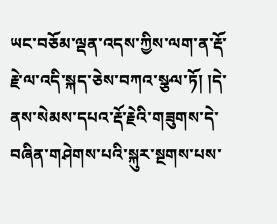ཡང་བཅོམ་ལྡན་འདས་ཀྱིས་ལག་ན་རྡོ་རྗེ་ལ་འདི་སྐད་ཅེས་བཀའ་སྩལ་ཏོ། །དེ་ནས་སེམས་དཔའ་རྡོ་རྗེའི་གཟུགས་དེ་བཞིན་གཤེགས་པའི་སྐུར་སྔགས་པས་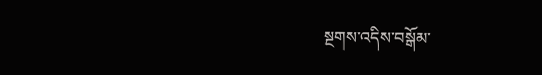སྔགས་འདིས་བསྒོམ་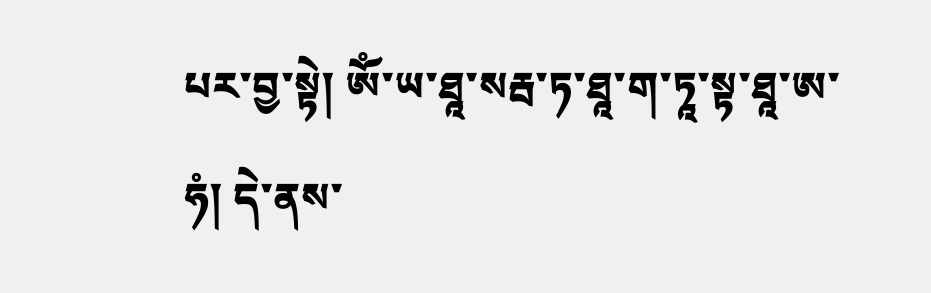པར་བྱ་སྟེ། ཨོཾ་ཡ་ཐཱ་སརྦ་ཏ་ཐཱ་ག་ཏཱ་སྟ་ཐཱ་ཨ་ཧཾ། དེ་ནས་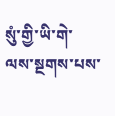སུཾ་གྱི་ཡི་གེ་ལས་སྔགས་པས་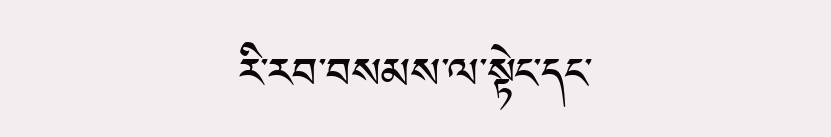རི་རབ་བསམས་ལ་སྟེང་དང་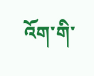འོག་གི་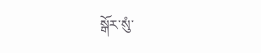སྒོར་སུཾ་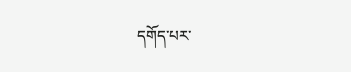དགོད་པར་